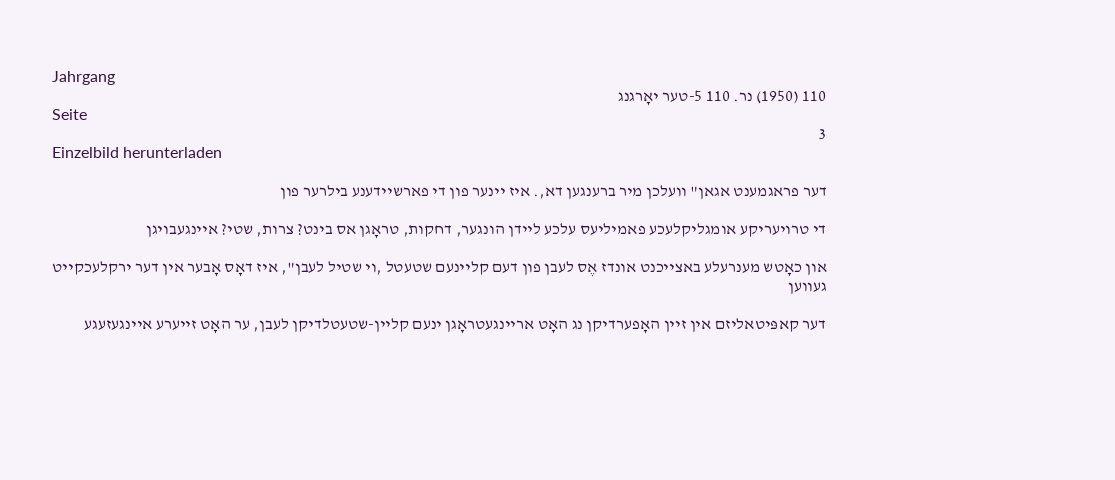Jahrgang
110 (1950) נר. 110 5-טער יאָרגנג
Seite
3
Einzelbild herunterladen

דער פראגמענט אגאן" וועלכן מיר ברענגען דא,. איז יינער פון די פארשיידענע בילרער פון

די טרויעריקע אומגליקלעכע פאמיליעס עלכע ליידן הונגער, דחקות, טראָגן אס בינט? צרות, שטי? איינגעבויגן

און כאָטש מענרעלע באצייכנט אונדז אֶס לעבן פון דעם קליינעם שטעטל ,וי שטיל לעבן", איז דאָס אָבער אין דער ירקלעכקייט געווען

דער קאפּיטאליזם אין זיין האָפערדיקן נג האָט אריינגעטראָגן ינעם קליין-שטעטלדיקן לעבן, ער האָט זייערע איינגעזעגע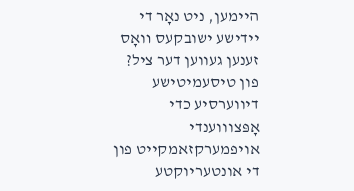היימען, ניט נאָר די יידישע ישובקעס װאָס זענען געווען דער ציל? פון טיסעמיטישע דיווערסיע כדי אָפּצוווענדי אויפמערקזאמקייט פון די אונטעריוקטע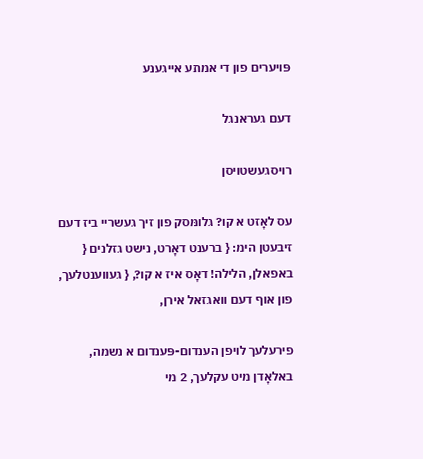פּויערים פון די אמתע אייגענע

דעם געראנגל

רויסגעשטויסן

עס לאָזט א קו? גלומּסק פון זיך געשריי ביז דעם זיבעטן הימ: { ברענט דאָרט, נישט גזלנים { באפאלן, הלילה! דאָס איז א קו?, { געווענטלעך, פון אוף דעם וואגזאל אירן,

פירעלעך לויפן הענדום-פּענדום א נשמה, באלאָדן מיט עקלעך, 2 מי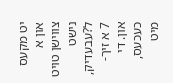יט מקעס און א צווישן טויט נישט ל?עבעדיק, 7 א זיך-און. די כעכעס, מיט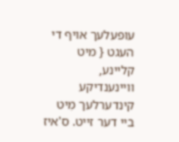עופעלעך אויף די העגט { מיט קליינע, וויינענדיקע קינדערלעך מִיט ביי דער זייט. ס'איז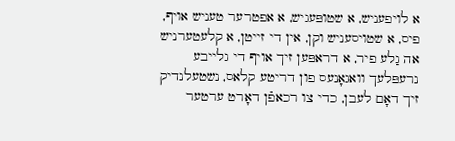א לויפעניש, א שטופּעגיש, א אפטרער טעניש אויף, פיס, א שטויסעניש וקן, אין די זייטן, א קלעטערניש אה גַלע פיר, א דראפּען זיך אויף די גלייבע נרעפּלעך וואגאָנעס פון דריטע קלאס, נשטעלנדיק זיך דאָם לעבן, כדי צו רכאפֿן דאָרט ערטער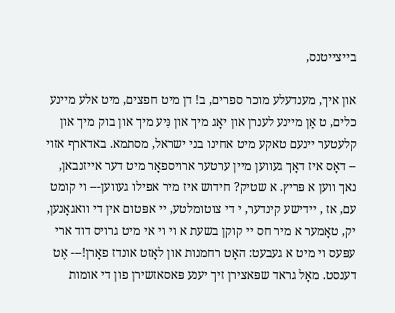בייצייטנס,

און איך, מענדעלע מוכר ספרים, ב! דן מיט חפצים, מיט אלע מיינע כלים, ט אַן מיינע לענרן און יאָג מיך און נִּיע מיך און בוק מיך און קלעטער יינעם טאקע מיט אחינו בני ישראל, מסתמא. באדארף אזוי -- דאָס איז דאָך געווען מיין ערטער ארויספאָר מיט דער אייזנבאן, נאך ווען א פּריץ. א שטיק? חידוש איז מיר אפילו געווען--- וי קומט עם, אז , יידישע קינדער, י די צוטומלטע, יי אפּטום אין די וואגאָנען, יק, טאָמער א מיר חס יי קוקן בשעת א וי וי אי מיט גרויס דוד ארי עפּעס וי מיט א געבעט: האָט רחמנות און לאָזט אונדז פאָרן!--- אֶט דענסט. מאָל גראד שפּאצירן זיך יענע פּאסאזשירן פון די אומות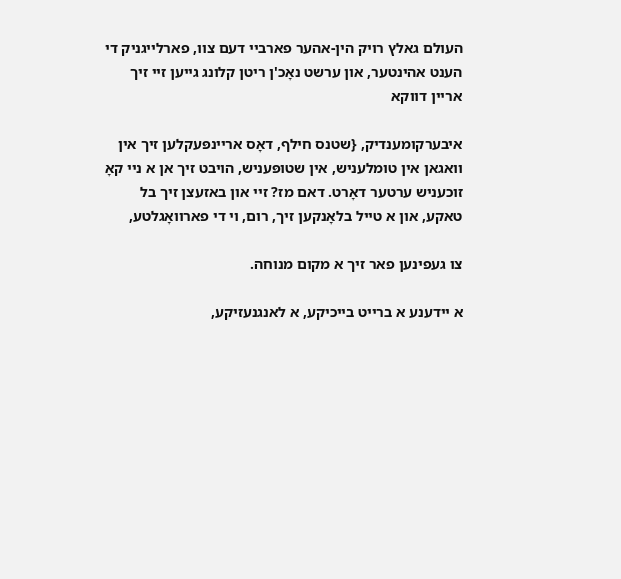העולם גאלץ רויק הין-אהער פארביי דעם צוו, פארלייגניק די הענט אהינטער, און ערשט נאָכ'ן ריטן קלונג גייען זיי זיך אריין דווקא

איבערקומענדיק, {שטנס חילף, דאָס אריינפּעקלען זיך אין וואגאן אין טומלעניש, אין שטופּעניש, הויבט זיך אן א ניי קאָ זוכעניש ערטער דאָרט. דאם מז? זיי און באזעצן זיך בל טאקע, און א טייל בלאָנקען זיך, רום, וי די פארוואָגלטע,

צו געפינען פאר זיך א מקום מנוחה.

א יידענע א ברייט בייכיקע, א לאנגנעזיקע,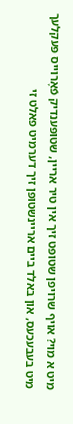מיט א מוי? אויף שרויפן שטופּט זיך אין טיר אריין, שטופּענדיק פֿאָרױיס פּעקלעך מיט בעבעכעס, און באלד ביים אריינשטופּן זיך דערמיט פאלט זי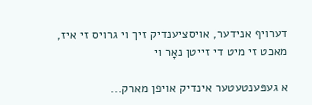דערויף אנידער, אויסציענדיק זיך וי גרויס זי איז, מאכט זי מיט די זייטן נאָר וי

א געפּענטעטער אינדיק אויפן מארק...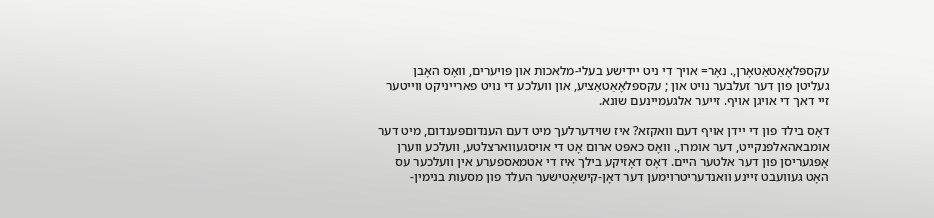עקספּלאָאַטאַטאָרן,. נאָר= אויך די ניט יידישע בעלי-מלאכות און פּויערים, װאָס האָבן געליטן פון דער זעלבער נויט און ; עקספּלאָאַטאַציע, און וועלכע די נויט פארייניקט ווייטער זיי דאך די אויגן אויף. זייער אלגעמיינעם שונא.

דאָס בילד פון די יידן אויף דעם וואקזא? איז שוידערלעך מיט דעם הענדוםפּענדום, מיט דער אומבאהאלפנקייט, דער אומרו,. װאָס כאפּט ארום אָט די אויסגעווארצלטע, וועלכע ווערן אָפּגעריסן פון דער אלטער היים. דאָס דאָזיקע בילך איז די אטמאספערע אין וועלכער עס האָט געוועבט זיינע וואנדעריטרוימען דער דאָן-קישאָטישער העלד פון מסעות בנימין-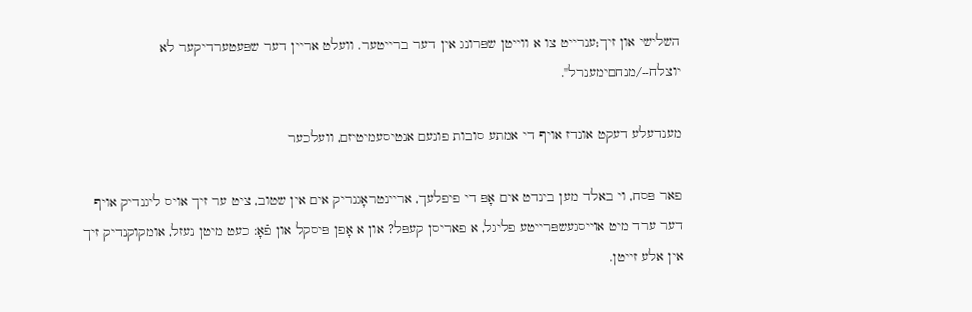השלישי און זיך;ענרייט צו א ווייטן שפּרונג אין דער ברייטער. וועלט אריין דער שפּעטערדיקער לא יוצלח--/מנחםימענרל".

מענדעלע דעקט אונדז אויף די אמתע סובות פונעם אנטיסעמיטיזם, וועלכער

פאר פּסח, וי באלד מען בינדט אים אָפּ די פיפלעך, אריינטראָגנריק אים אין שטוב, ציט ער זיך אויס ליגנדיק אויף דער ערד מיט אױיסגעשפּרייטע פליגל, א פאריסן קעפּל? און א אָפן פּיסקל און פֿאָ: כעט מיטן נעזל, אומקוקנדיק זיך אין אלע זייטן.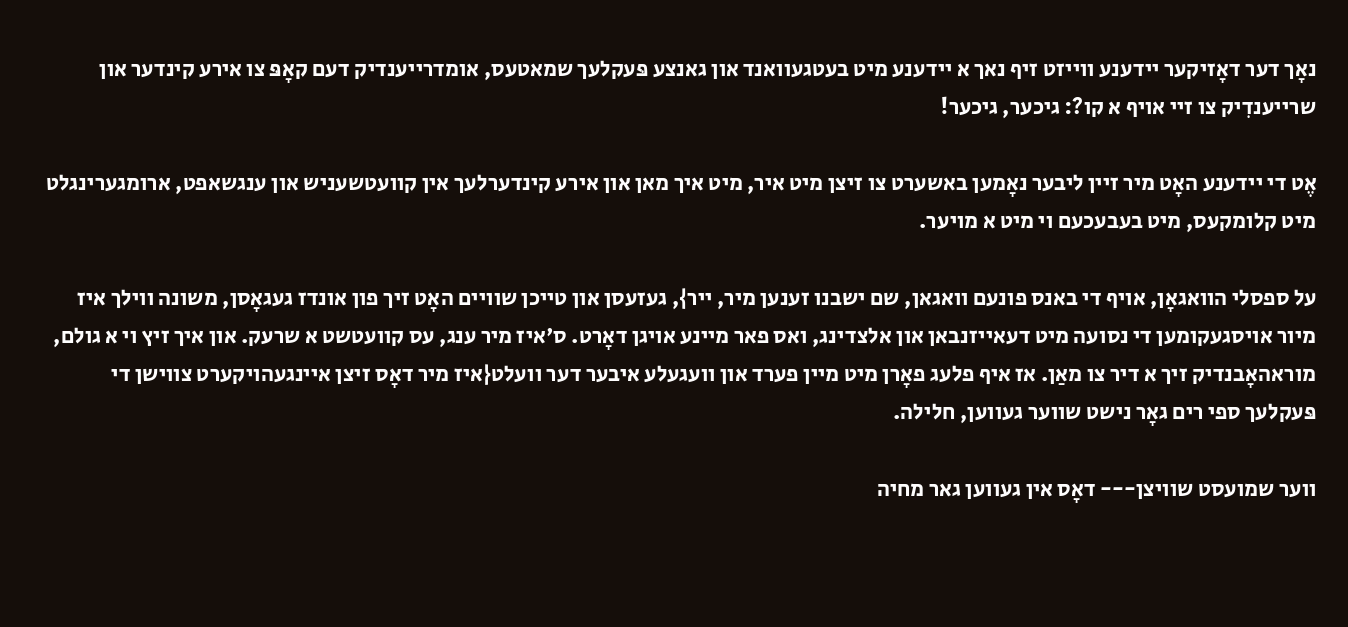נאָך דער דאָזיקער יידענע ווייזט זיף נאך א יידענע מיט בעטגעוואנד און גאנצע פּעקלעך שמאטעס, אומדרייענדיק דעם קאָפּ צו אירע קינדער און שרייענדִיק צו זיי אויף א קו?: גיכער, גיכער!

אֶט די יידענע האָט מיר זיין ליבער נאָמען באשערט צו זיצן מיט איר, מיט איך מאן און אירע קינדערלעך אין קוועטשעניש און ענגשאפט, ארומגערינגלט מיט קלומקעס, מיט בעבעכעם וי מיט א מויער.

על ספסלי הוואגאָן, אויף די באנס פונעם וואגאן, שם ישבנו זענען מיר, ייר}, געזעסן און טייכן שוויים האָט זיך פון אונדז געגאָסן, משונה ווילך איז מיור אויסגעקומען די נסועה מיט דעאייזנבאן און אלצדינג, ואס פאר מיינע אויגן דאָרט. ס'איז מיר ענג, עס קוועטשט א שרעק. און איך זיץ וי א גולם, מוראהאָבנדיק זיך א דיר צו מאַן. אז איף פלעג פאָרן מיט מיין פערד און וועגעלע איבער דער וועלט{איז מיר דאָס זיצן איינגעהויקערט צווישן די פּעקלעך ספי רים גאָר נישט שווער געווען, חלילה.

ווער שמועסט שוויצן--- דאָס אין געווען גאר מחיה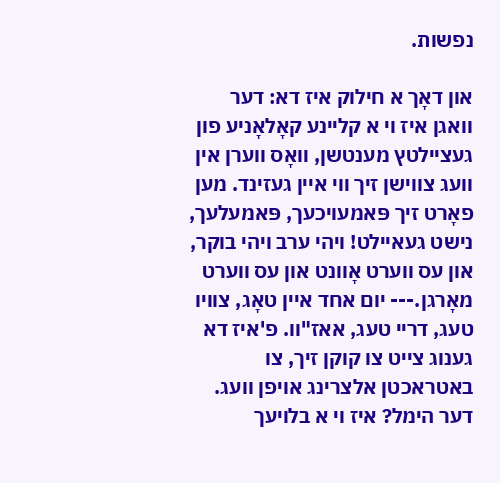נפשות.

און דאָך א חילוק איז דא: דער וואגן איז וי א קליינע קאָלאָניע פון געציילטץ מענטשן, װאָס ווערן אין וועג צווישן זיך װי איין געזינד. מען פאָרט זיך פּאמעויכעך, פּאמעלעך, נישט געאיילט! ויהי ערב ויהי בוקר, און עס ווערט אָוונט און עס ווערט מאָרגן.--- יום אחד איין טאָג, צוויו טעג, דריי טעג, אאז"וו. פ'איז דא גענוג צייט צו קוקן זיך, צו באטראכטן אלצרינג אויפן וועג. דער הימל? איז וי א בלויעך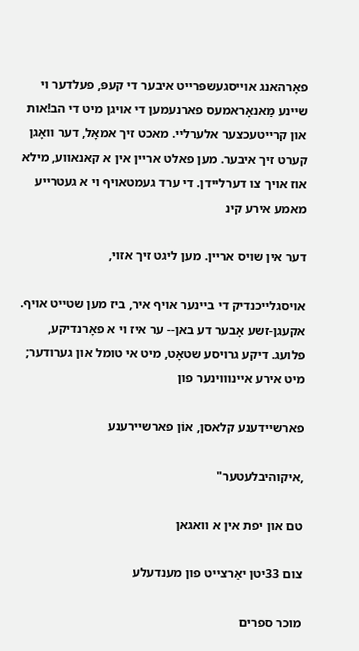פאָרהאנג אױיסגעשפּרייט איבער די קעפּ, פעלדער וי שיינע מַּאנאָראמעס פארנעמען די אויגן מיט די הב!אות און קרייטעכצער אלערלײ. מאכט זיך אמאָל, דער װאָגן קערט זיך איבער. מען פאלט אריין אין א קאנאווע, מילא אוז אויך צו דערליידן. די ערד געמטאויף וי א געטרייע מאמע אירע קינ

דער אין שויס אריין. מען ליגט זיך אזוי,

אויסגלייכנדיק די ביינער אויף איר, ביז מען שטייט אויף. אקעגן-זשע אָבער דע באן-- ער איז וי א פאָרנדיקע, פלועג. דיקע גרויסע שטאָט, מיט אי טומל און גערודער; מיט אירע איינוווינער פון

פארשיידענע קלאסן, אוֹן פארשיירענע

,איקוהיבלעטער"

טם און יפת אין א וואגאן

צום 33יטן יאַרצײט פון מענדעלע

מוכר ספרים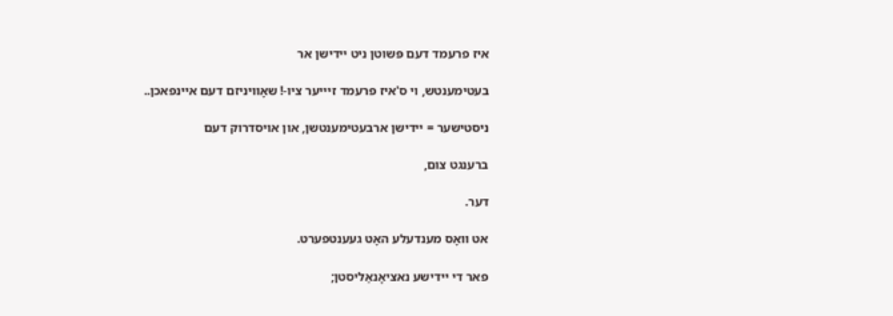איז פרעמד דעם פּשוטן ניט יידישן אר

בעטימענטש, וי ס'איז פרעמד זײיער ציו-! שאָװיניזם דעם איינפאכן..

ניסטישער = יידישן ארבעטימענטשן, און אויסדרוק דעם

ברענגט צום,

דער.

אט װאָס מענדעלע האָט געענטפערט.

פאר די יידישע נאציאָנאַליסטן;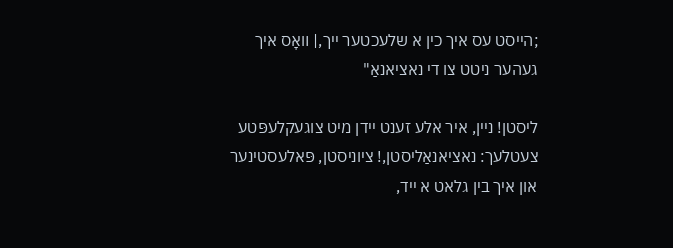;הייסט עס איך כין א שלעכטער ייך,| װאָס איך געהער ניטט צו די נאציאנאַ"

ליסטן! ניין, איר אלע זענט יידן מיט צוגעקלעפּטע צעטלעך: נאציאנאַליסטן,! ציוניסטן, פּאלעסטינער און איך בין גלאט א ייד,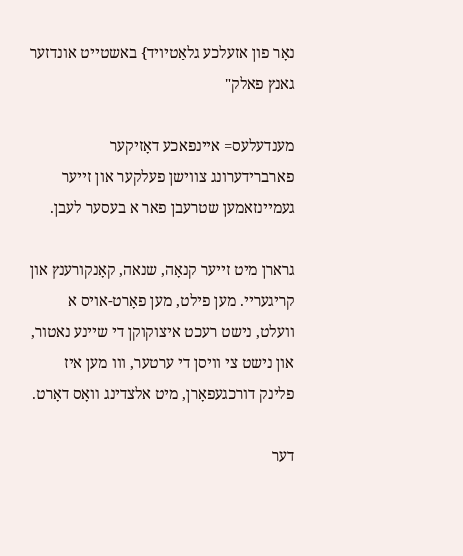נאָר פון אזעלכע גלאַטיויד} באשטייט אונדזער גאנץ פאלק"

מענדעלעס= איינפאכע דאָזיקער פארברידערונג צווישן פעלקער און זייער געמיינזאמען שטרעבן פאר א בעסער לעבן.

גרארן מיט זייער קנאָה, שנאה, קאָנקורענץ און קריגעריי. מען פילט, מען פאָרט-אויס א וועלט, נישט רעכט איצוקוקן די שיינע נאטור, און נישט צי וויסן די ערטער, ווו מען איז פלינק דורכגעפאָרן, מיט אלצדינג װאָס דאָרט.

דער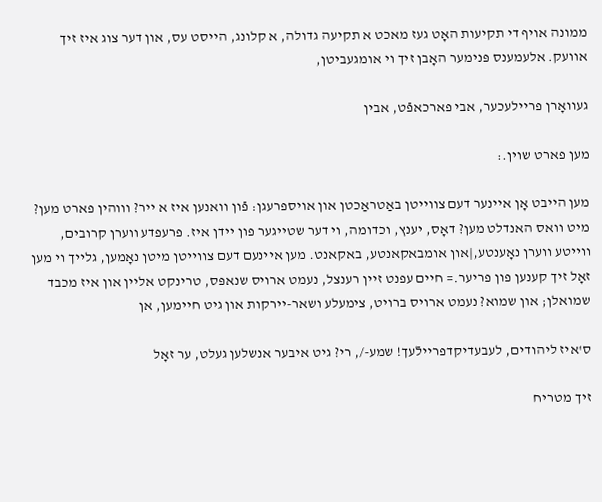ממונה אויף די תקיעות האָט געז מאכט א תקיעה גדולה, א קלונג, הייסט עס, און דער צוג איז זיך אוועק. אלעמענס פּנימער האָבן זיך וי אומגעביטן,

געוואָרן פריילעכער, אבי פארכאפֿט, אבין

מען פארט שוין.:

מען הייבט אָן איינער דעם צווייטן באַטראַכטן און אויספרעגן: פֿון וואנען איז א ייר? וווהין פארט מען? מיט וואס האנדלט מען? דאָס, יענץ, וכדומה, וי דער שטייגער פון יידן איז. פרעפדע ווערן קרובים, ווייטע ווערן נאָענטע,|און אומבאקאנטע, באקאנט. מען איינעם דעם צווייטן מיטן נאָמען, גלייך וי מען זאָל זיך קענען פון פריער.= חיים עפנט זיין רענצל, נעמט ארויס שנאפּס, טרינקט אליין און איז מכבד שמואלן; און שמוא? נעמט ארויס ברויט, צימעלע ושאר-יירקות און גיט חיימען, אן

ס'איז ליהודים, לעבעדיקדפריילֿעך! שמע-/, רי? גיט איבער אנשלען געלט, ער זאָל

זיך מטריח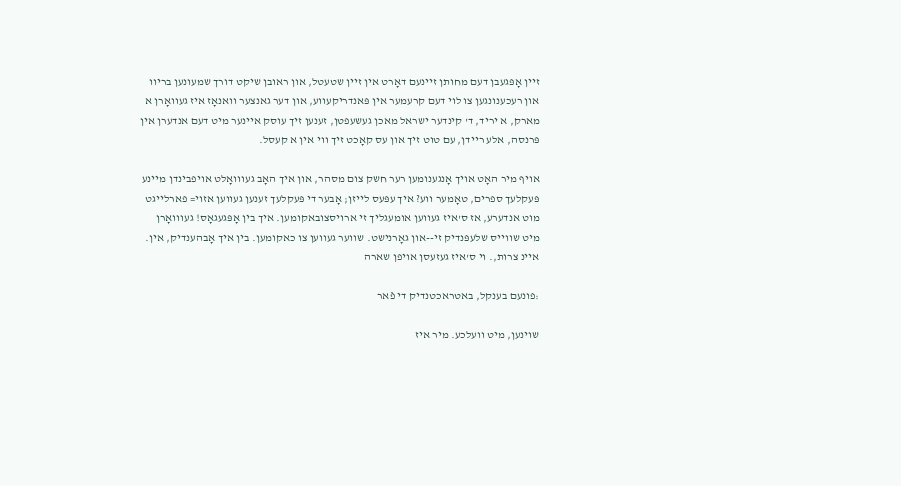זיין אָפּגעבן דעם מחותן זיינעם דאָרט אין זיין שטעטל, און ראובן שיקט דורך שמעונען בריוו און רעכענונגען צו לוי דעם קרעמער אין פּאנדריקעווע, און דער גאנצער וואנאָז איז געװאָרן א מארק, א יריד, ד' קינדער ישראל מאכן געשעפטן, זענען זיך עוסק איינער מיט דעם אנדערן אין פּרנסה, אלע ריידן, עם טוט זיך און עס קאָכט זיך װי אין א קעסל.

אויף מיר האָט אויך אָנגענומען רער חשק צום מסהר, און איך האָב געװואָלט אויפבינדן מיינע פּעקלעך ספרים, טאָמער ווע? איך עפּעס לייזן; אָבער די פּעקלעך זענען געווען אזוי= פארלייגט מוט אנדערע, אז ס'איז געווען אומעגליך זי ארויסצובאקומען. איך בין אָפּגעגאָס! געװואָרן מיט שווייס שלעפּנדיק זי--און גאָרנישט. שווער געווען צו כאקומען. בין איך אָבהענדיק, אין. איינ צרות,. וי ס'איז געזעסן אויפן שארה

:פונעם בענקל, באטראכטנדיק די פֿאר

שוינען, מיט וועלכע. מיר איז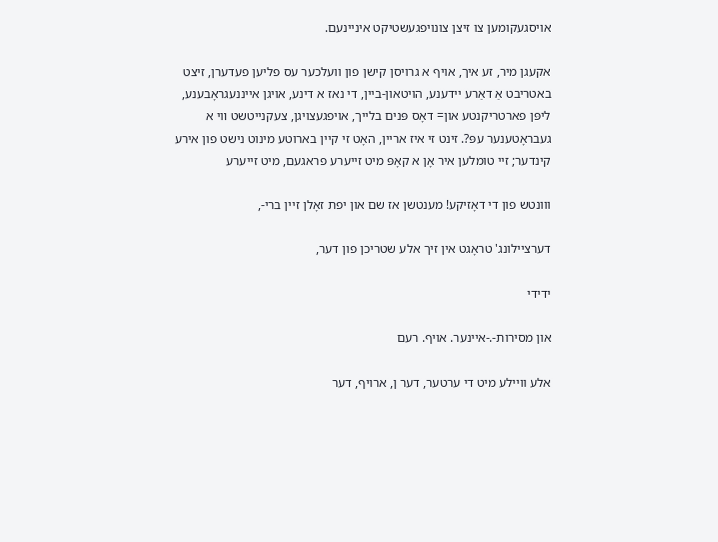אויסגעקומען צו זיצן צונויפגעשטיקט איניינעם.

אקעגן מיר, זע איך, אויף א גרויסן קישן פון וועלכער עס פליען פעדערן, זיצט באטריבט אַ דאַרע יידענע, הויטאון-ביין, די נאז א דינע, אויגן אייננעגראָבענע, ליפּן פארטריקנטע און= דאָס פּנים בלייך, אויפגעצויגן, צעקנייטשט װי א געבראָטענער עפּ?. זינט זי איז אריין, האָט זי קיין בארוטע מינוט נישט פון אירע קינדער; זיי טומלען איר אָן א קאָפּ מיט זייערע פראגעם, מיט זייערע

ווונטש פון די דאָזיקע! מענטשן אז שם און יפת זאָלן זיין ברי-,

דערציילונג' טראָגט אין זיך אלע שטריכן פון דער,

ידידי

און מסירות-.-איינער. אויף. רעם

אלע וויילע מיט די ערטער, דער ן, ארויף, דער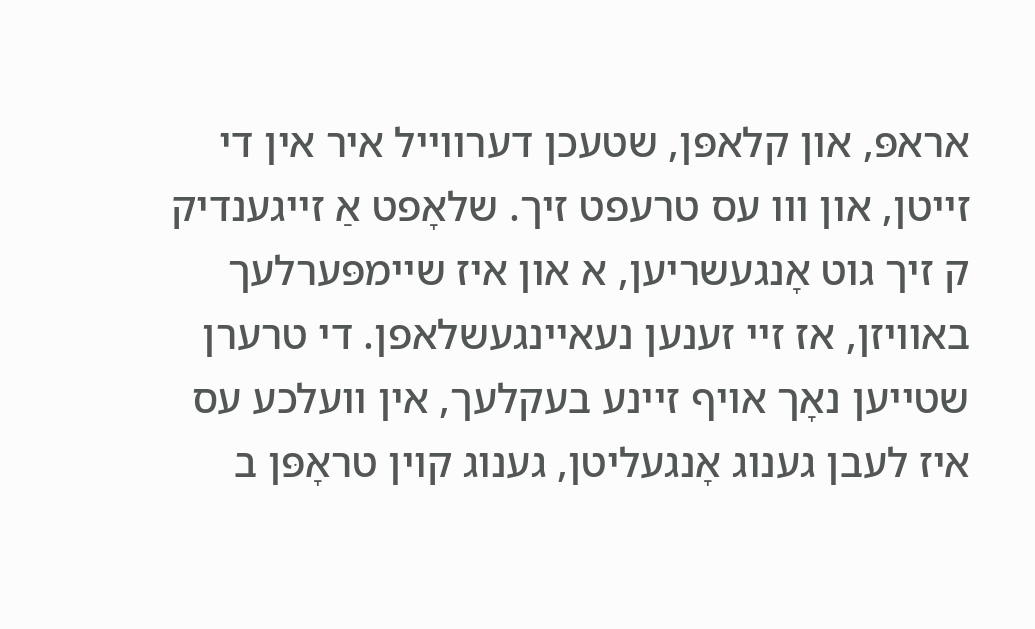אראפּ, און קלאפּן, שטעכן דערווייל איר אין די זייטן, און ווו עס טרעפט זיך. שלאָפט אַ זייגענדיק ק זיך גוט אָנגעשריען, א און איז שיימפּערלעך באוויזן, אז זיי זענען נעאיינגעשלאפן. די טרערן שטייען נאָך אויף זיינע בעקלעך, אין וועלכע עס איז לעבן גענוג אָנגעליטן, גענוג קוין טראָפּן ב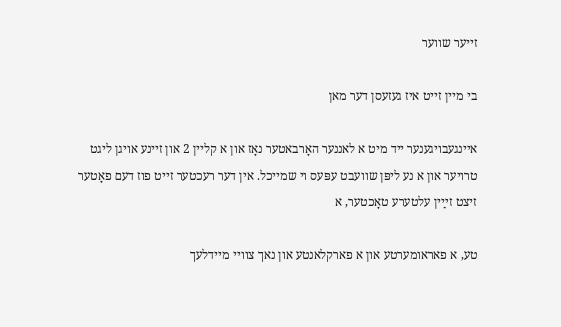זייער שווער

בי מיין זייט איז געזעסן דער מאן

איינגעבויגענער ייד מיט א לאננער האָרבאטער נאָז און א קליין 2 און זיינע אויגן ליגט טרויער און א נע ליפּן שוועבט עפּעס וי שמייכל. אין דער רעכטער זייט פוז דעם פאָטער זיצט זײַין עלטערע טאָכטער, א

טע, א פאראומערטע און א פארקלאנטע און נאך צוויי מיידלעך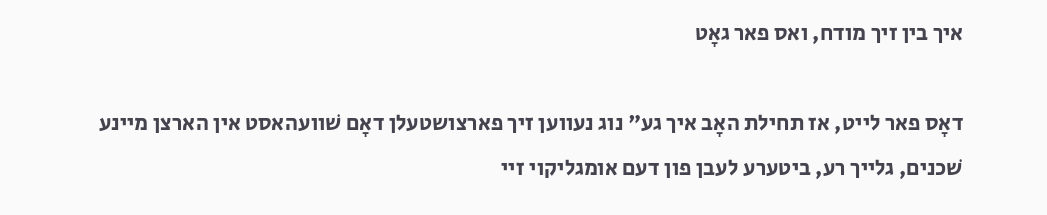איך בין זיך מודח, ואס פאר גאָט

דאָס פאר לייט, אז תחילת האָב איך גע" נוג נעווען זיך פארצושטעלן דאָם שׁוועהאסט אין הארצן מיינע שׁכנים, גלייך רע, ביטערע לעבן פון דעם אומגליקוי זיי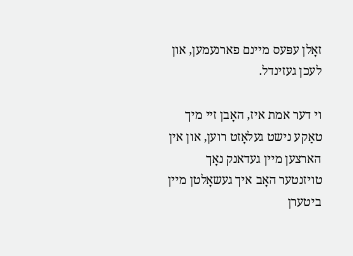זאָלן עפּעס מיינם פארנעמען, און לעכן געזינדל.

וי דער אמת איז, האָבן זיי מיך טאַקע נישט געלאָזט רוען, און אין הארצען מיין געדאנק נאָך טויזנטער האָב איך געשאָלטן מיין ביטערן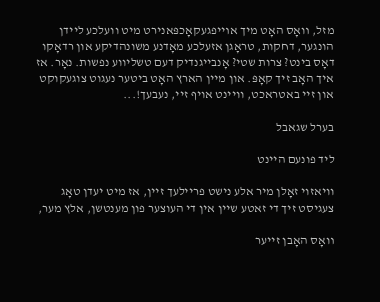מזל, װאָס האָט מיך אױיפגעקאָכפּאנירט מיט וועלכע ליידן הונגער, דחקות, טראָגן אזעלכע מאָדנע משונהדיקע און רדאָקו דאָס בינט? צרות שטי? אָנבייגנדיק דעם טשליווע נפשות. נאָר. אז איך האָב זיך קאָפּ. און מיין הארץ האָט ביטער נעגוט צוגעקוקט און זיי באטראכט, וויינט אויף זיי, נעבעך!...

בערל שגאבל

ליד פונעם היינט

וויאזוי זאָלן מיר אלע נישט פריילעך זיין, אז מיט יעדן טאָג צעגיסט זיך די זאטע שיין אין די העוצער פון מענטשן, אלץ מער,

װאָס האָבן זייער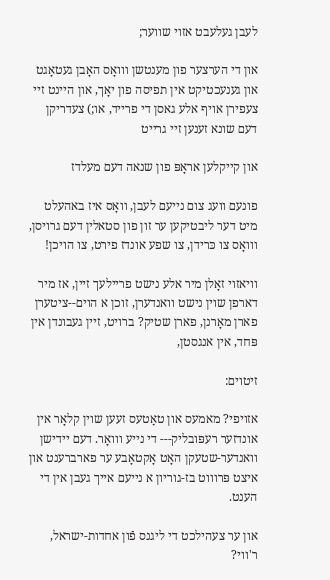לעבן געלעבט אזוי שווער;

און די הערצער פון מענטשן װואָס האָבן געטאָגט און גענעכטיקט אין תפיסה פון יאָך, און היינט זיי צעפירן אויף אלע גאסן די פרייד, או;) צעדריקן דעם שונא זענען זיי גרייט

און קייקלען אראָפּ פון שנאה דעם מעלדז

פונעם וועג צום נייעם לעבן, װאָס איז באהעלט מיט דער ליבטיקען ער זון פון סטאלין דעם גרויסן, װואָס צו כּרידן, צו שפע אונדז פירט, צו הויכן!

וויאזוי זאָלן מיר אלע נישט פריילעך זיין, אז מיר דארפן שוין נישט וואנדערן, זוכן א הוים--ציטערן פארן מאָרנן, פארן שטיק? ברויט, זיין געבונדן אין פּחד, אין אנגסטן,

זיטוים:

אזויפי? מאמעס און טאַטעס זעען שוין קלאָר אין אונדזער רעפּובליק--- די נייע װואָר. דעם יידישן וואנדער-שטעקן האָט אָקטאָבע ער פארברענט און איצט פּרוווט בז-גוריון א נייעם אייך געבן אין די הענט.

און ער צעהילכט די ליגנס פֿון אחדות-ישראל, ר'ווי?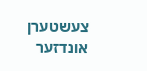צעשטערן אונדזער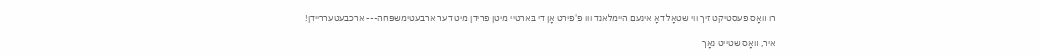רו װאָס פעסטיקט זיך ווי שטאָל דאָ אינעם היימלאנד ווו פ'פירט אָן די בּארטיי מיטן פרידן מיט דער ארבעטימשפּחה--- ארכבעטערריידן!

איר, װאָס שטייט נאָך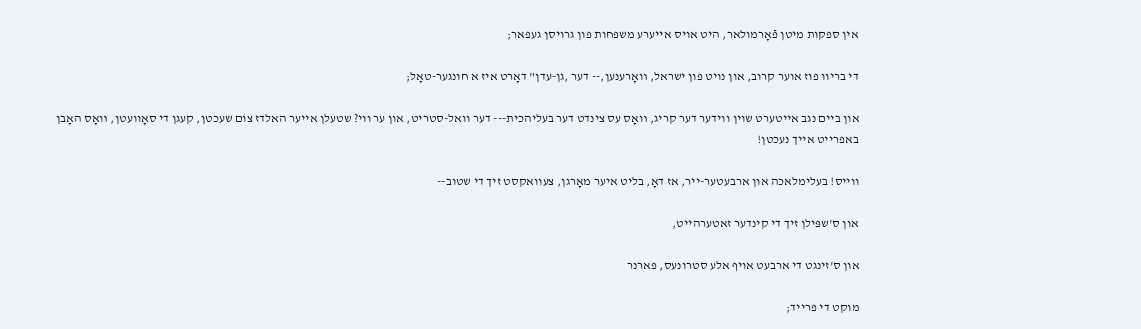אין ספקות מיטן פֿאָרמולאר, היט אויס אייערע משפּחות פון גרויסן געפאר;

די בריוו פוז אוער קרוב, און נויט פון ישראל, װאָרענען,-- דער ,גן-עדן" דאָרט איז א חונגער-טאָל;

און ביים נגב אייטערט שוין ווידער דער קריג, װאָס עס צינדט דער בעליהכית--- דער וואל-סטריט, און ער ווי? שטעלן אייער האלדז צוֹם שעכטן, קעגן די סאָוועטן, װאָס האָבן באפרייט אייך נעכטן!

ווייס! בעלימלאכה און ארבעטער-ייר, אז דאָ, בליט איער מאָרגן, צעוואקסט זיך די שטוב--

און ס'שפּילן זיך די קינדער זאטערהייט,

און ס'זינגט די ארבעט אויף אלע סטרונעס, פארנר

מוקט די פרייד;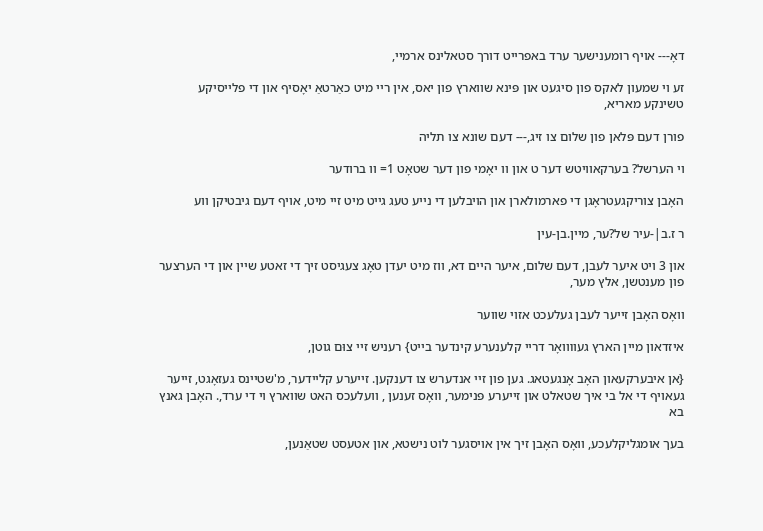דאָ--- אויף רומענישער ערד באפרייט דורך סטאלינס ארמיי,

זע וי שמעון לאקס פון סיגעט און פּינא שווארץ פון יאס, אין ריי מיט כאַרטאַ יאָסיף און די פלייסיקע טשינקע מאריא,

פורן דעם פּלאן פון שלום צו זיג,--- דעם שונא צו תליה

וי הערשל? בערקאוויטש דער ט און וו יאָמי פון דער שטאָט 1= וו ברודער

האָבן צוריקגעטראָגן די פארמולארן און הויבלען די נייע טעג גייט מיט זיי מיט, אויף דעם גיבטיקן ווע

ר ז.ב|-עיר של?ער, מיין.בן-עין

און 3 ויט איער לעבן, דעם שלום, איער היים דא, ווז מיט יעדן טאָג צעגיסט זיך די זאטע שיין און די הערצער פון מענטשן, אלץ מער,

וואָס האָבן זייער לעבן געלעכט אזוי שווער

איזדאון מיין הארץ געוװואָר דריי קלענערע קינדער בייט} רעניש זיי צוּם גוטן,

{אן איבערקעאון האָב אָנגעטאג. גען פון זיי אנדערש צו דענקען. זייערע קליידער, מ'שטיינס געזאָגט, זייער געאויף די אל בי איך שטאלט און זייערע פּנימער, װאָס זענען , וועלעכס האט שווארץ וי די ערד,. האָבן גאנץ בא

בעך אומגליקלעכע, וואָס האָבן זיך אין אויסגער לוט נישטא, און אטעסט שטאַנען,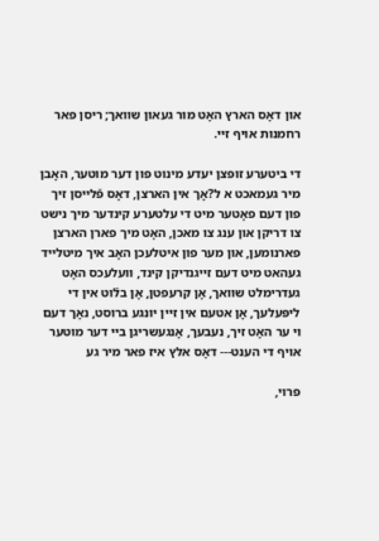און דאָס הארץ האָט מור געאון שוואך; ריסן פאר רחמנות אויף זיי.

די ביטערע זופצן יעדע מינוט פון דער מוטער, האָבן מיר געמאכט א ל?אָך אין הארצן, דאָס פֿלייסן זיך פון דעם פאָטער מיט די עלטערע קינדער מיך נישט צו דריקן און ענג צו מאכן, האָט מיך פארן הארצן פארנומען, און מער פון איטלעכן האָב איך מיטלייד געהאט מיט דעם זייגנדיקן קינד, וועלעכס האָט געדרימלט שוואך, אָן קרעפטן, אָן בלֿוט אין די ליפּעלעך, אָן אטעם אין זיין יונגע ברוסט, נאָך דעם וי ער האָט זיך, נעבעך, אָנגעשריגן ביי דער מוטער אויף די הענט--- דאָס אלץ איז פאר מיר גע

פרוי,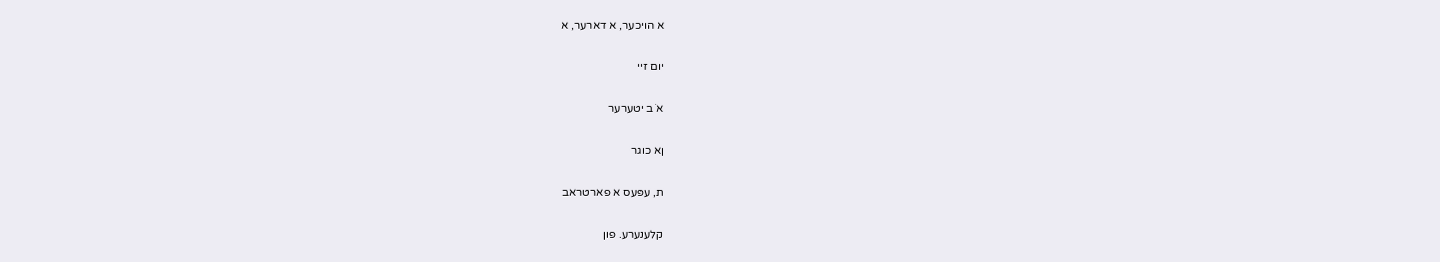א הויכער, א דארער, א

יום זיי

אֹ ב יטערער

ןא כוגר

ת, עפּעס א פארטראב

קלענערע. פון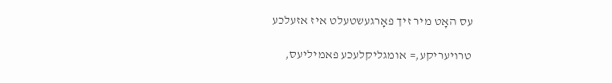עס האָט מיר זיך פאָרגעשטעלט איז אזעלכע

טרויעריקע,= אומגליקלעכע פאמיליעס,